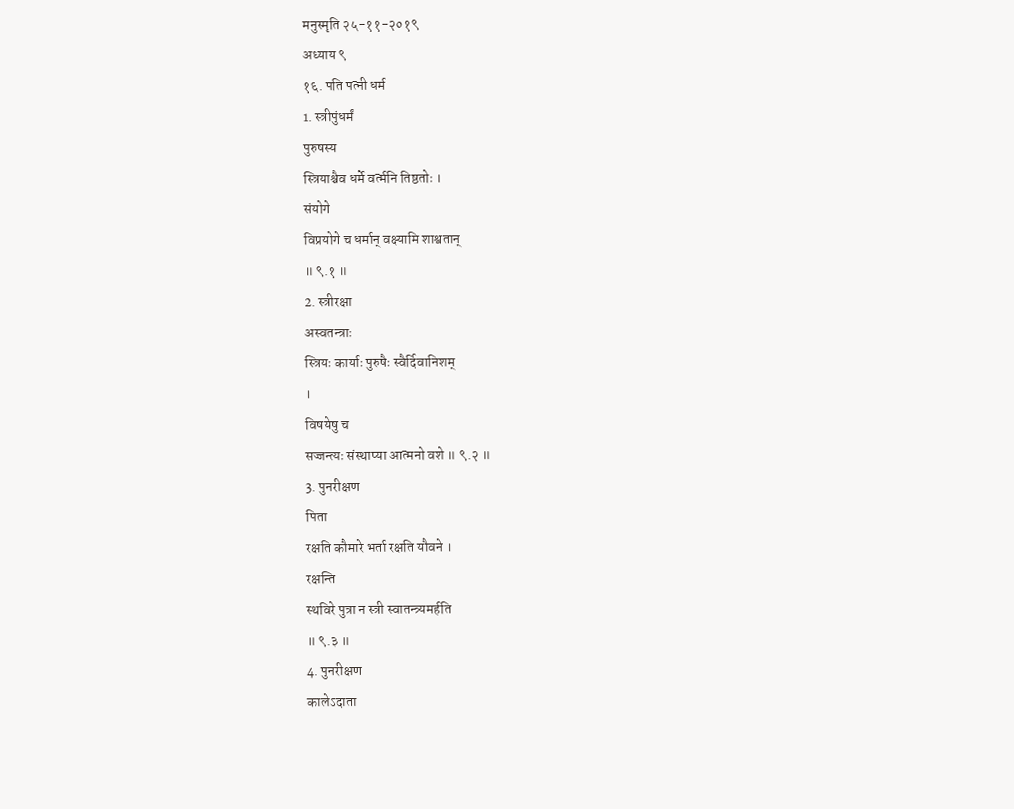मनुस्मृति २५-११-२०१९
अध्याय ९
१६. पति पत्नी धर्म
1. स्त्रीपुंधर्मं
पुरुषस्य
स्त्रियाश्चैव धर्मे वर्त्मनि तिष्ठतोः ।
संयोगे
विप्रयोगे च धर्मान् वक्ष्यामि शाश्वतान्
॥ ९.१ ॥
2. स्त्रीरक्षा
अस्वतन्त्राः
स्त्रियः कार्याः पुरुषैः स्वैर्दिवानिशम्
।
विषयेषु च
सज्जन्त्यः संस्थाप्या आत्मनो वशे ॥ ९.२ ॥
3. पुनरीक्षण
पिता
रक्षति कौमारे भर्ता रक्षति यौवने ।
रक्षन्ति
स्थविरे पुत्रा न स्त्री स्वातन्त्र्यमर्हति
॥ ९.३ ॥
4. पुनरीक्षण
कालेऽदाता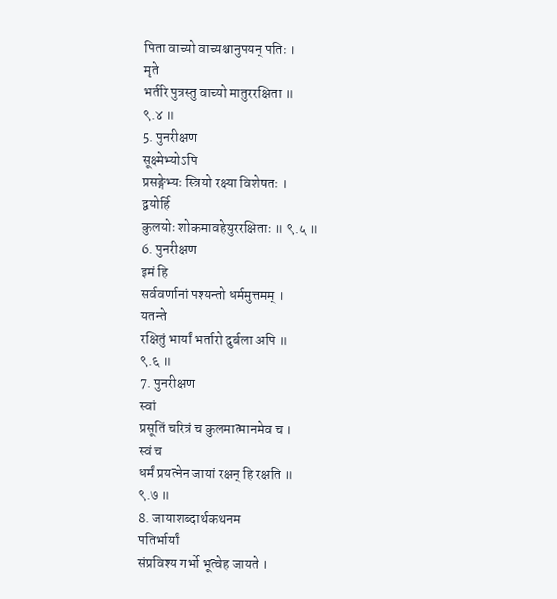पिता वाच्यो वाच्यश्चानुपयन् पतिः ।
मृते
भर्तरि पुत्रस्तु वाच्यो मातुररक्षिता ॥
९.४ ॥
5. पुनरीक्षण
सूक्ष्मेभ्योऽपि
प्रसङ्गेभ्यः स्त्रियो रक्ष्या विशेषतः ।
द्वयोर्हि
कुलयोः शोकमावहेयुररक्षिताः ॥ ९.५ ॥
6. पुनरीक्षण
इमं हि
सर्ववर्णानां पश्यन्तो धर्ममुत्तमम् ।
यतन्ते
रक्षितुं भार्यां भर्तारो दुर्बला अपि ॥
९.६ ॥
7. पुनरीक्षण
स्वां
प्रसूतिं चरित्रं च कुलमात्मानमेव च ।
स्वं च
धर्मं प्रयत्नेन जायां रक्षन् हि रक्षति ॥
९.७ ॥
8. जायाशब्दार्थकथनम
पतिर्भार्यां
संप्रविश्य गर्भो भूत्वेह जायते ।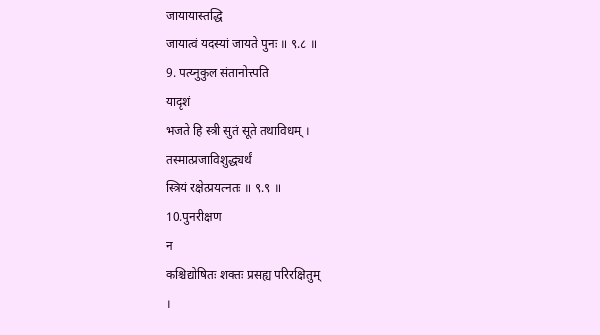जायायास्तद्धि
जायात्वं यदस्यां जायते पुनः ॥ ९.८ ॥
9. पत्य्नुकुल संतानोत्त्पति
यादृशं
भजते हि स्त्री सुतं सूते तथाविधम् ।
तस्मात्प्रजाविशुद्ध्यर्थं
स्त्रियं रक्षेत्प्रयत्नतः ॥ ९.९ ॥
10.पुनरीक्षण
न
कश्चिद्योषितः शक्तः प्रसह्य परिरक्षितुम्
।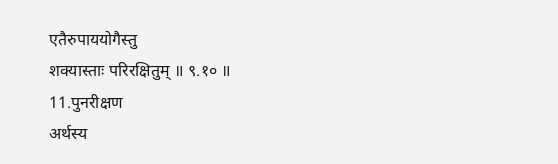एतैरुपाययोगैस्तु
शक्यास्ताः परिरक्षितुम् ॥ ९.१० ॥
11.पुनरीक्षण
अर्थस्य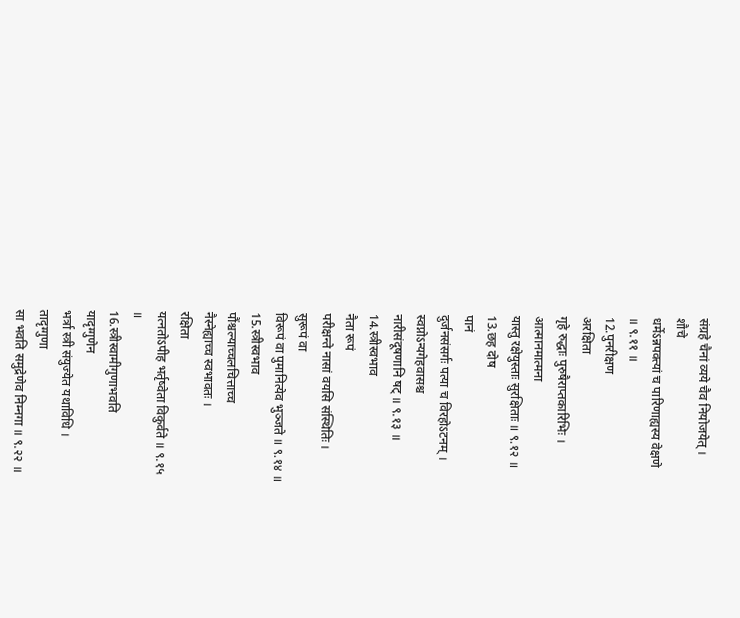संग्रहे चैनां व्यये चैव नियोजयेत् ।
शौचे
धर्मेऽन्नपक्त्यां च पारिणाह्यस्य वेक्षणे
॥ ९.११ ॥
12.पुनरीक्षण
अरक्षिता
गृहे रुद्धाः पुरुषैराप्तकारिभिः ।
आत्मानमात्मना
यास्तु रक्षेयुस्ताः सुरक्षिताः ॥ ९.१२ ॥
13.छह दोष
पानं
दुर्जनसंसर्गः पत्या च विरहोऽटनम् ।
स्वप्नोऽन्यगेहवासश्च
नारीसंदूषणानि षट् ॥ ९.१३ ॥
14.स्त्रीस्वभाव
नैता रूपं
परीक्षन्ते नासां वयसि संस्थितिः ।
सुरूपं वा
विरूपं वा पुमानित्येव भुञ्जते ॥ ९.१४ ॥
15.स्त्रीस्वभाव
पौंश्चल्याच्चलचित्ताच्च
नैस्नेह्याच्च स्वभावतः ।
रक्षिता
यत्नतोऽपीह भर्तृष्वेता विकुर्वते ॥ ९.१५
॥
16.स्त्रीस्वामीगुणाभवति
यादृग्गुणेन
भर्त्रा स्त्री संयुज्येत यथाविधि ।
तादृग्गुणा
सा भवति समुद्रेणेव निम्नगा ॥ ९.२२ ॥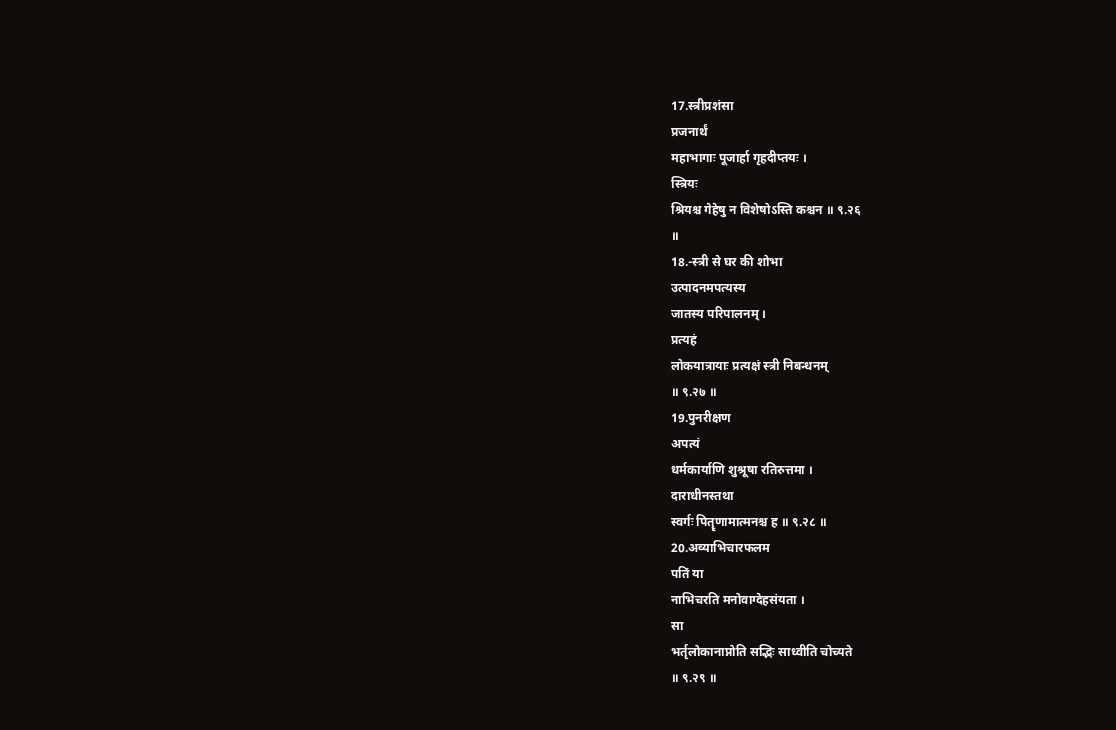17.स्त्रीप्रशंसा
प्रजनार्थं
महाभागाः पूजार्हा गृहदीप्तयः ।
स्त्रियः
श्रियश्च गेहेषु न विशेषोऽस्ति कश्चन ॥ ९.२६
॥
18.-स्त्री से घर की शोभा
उत्पादनमपत्यस्य
जातस्य परिपालनम् ।
प्रत्यहं
लोकयात्रायाः प्रत्यक्षं स्त्री निबन्धनम्
॥ ९.२७ ॥
19.पुनरीक्षण
अपत्यं
धर्मकार्याणि शुश्रूषा रतिरुत्तमा ।
दाराधीनस्तथा
स्वर्गः पितॄणामात्मनश्च ह ॥ ९.२८ ॥
20.अव्याभिचारफलम
पतिं या
नाभिचरति मनोवाग्देहसंयता ।
सा
भर्तृलोकानाप्नोति सद्भिः साध्वीति चोच्यते
॥ ९.२९ ॥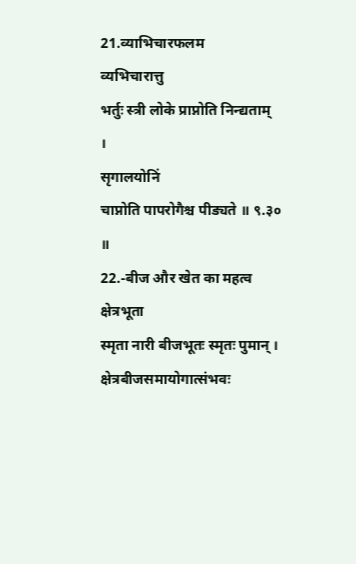21.व्याभिचारफलम
व्यभिचारात्तु
भर्तुः स्त्री लोके प्राप्नोति निन्द्यताम्
।
सृगालयोनिं
चाप्नोति पापरोगैश्च पीड्यते ॥ ९.३० ॥
22.-बीज और खेत का महत्व
क्षेत्रभूता
स्मृता नारी बीजभूतः स्मृतः पुमान् ।
क्षेत्रबीजसमायोगात्संभवः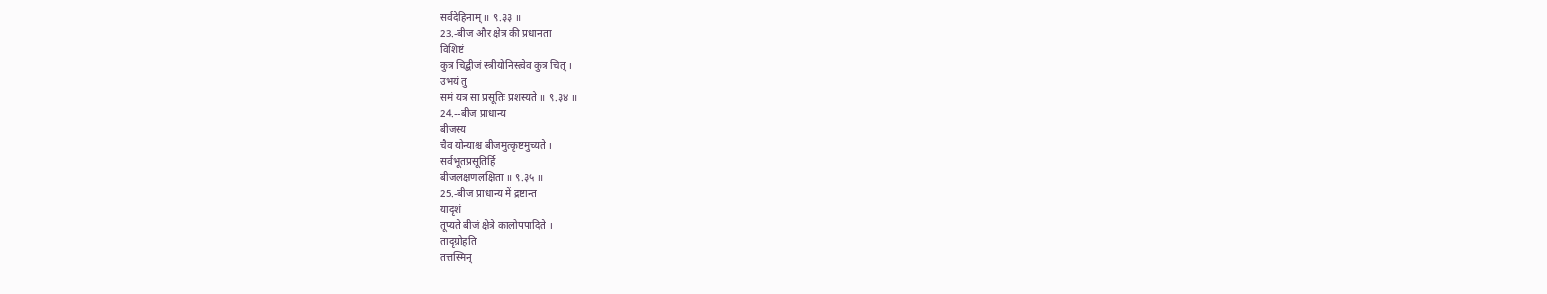सर्वदेहिनाम् ॥ ९.३३ ॥
23.-बीज और क्षेत्र की प्रधानता
विशिष्टं
कुत्र चिद्बीजं स्त्रीयोनिस्त्वेव कुत्र चित् ।
उभयं तु
समं यत्र सा प्रसूतिः प्रशस्यते ॥ ९.३४ ॥
24.--बीज प्राधान्य
बीजस्य
चैव योन्याश्च बीजमुत्कृष्टमुच्यते ।
सर्वभूतप्रसूतिर्हि
बीजलक्षणलक्षिता ॥ ९.३५ ॥
25.-बीज प्राधान्य में द्रष्टान्त
यादृशं
तूप्यते बीजं क्षेत्रे कालोपपादिते ।
तादृग्रोहति
तत्तस्मिन्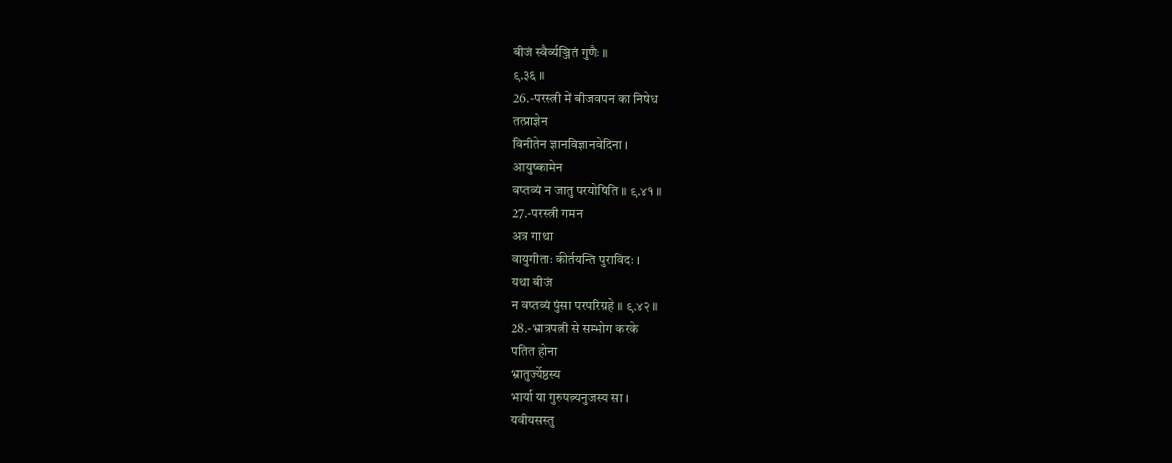बीजं स्वैर्व्यञ्जितं गुणैः ॥
९.३६ ॥
26.-परस्त्री में बीजवपन का निषेध
तत्प्राज्ञेन
विनीतेन ज्ञानविज्ञानवेदिना ।
आयुष्कामेन
वप्तव्यं न जातु परयोषिति ॥ ९.४१ ॥
27.-परस्त्री गमन
अत्र गाथा
वायुगीताः कीर्तयन्ति पुराविदः ।
यथा बीजं
न वप्तव्यं पुंसा परपरिग्रहे ॥ ९.४२ ॥
28.-भ्रात्रपत्नी से सम्भोग करके
पतित होना
भ्रातुर्ज्येष्ठस्य
भार्या या गुरुपत्न्यनुजस्य सा ।
यवीयसस्तु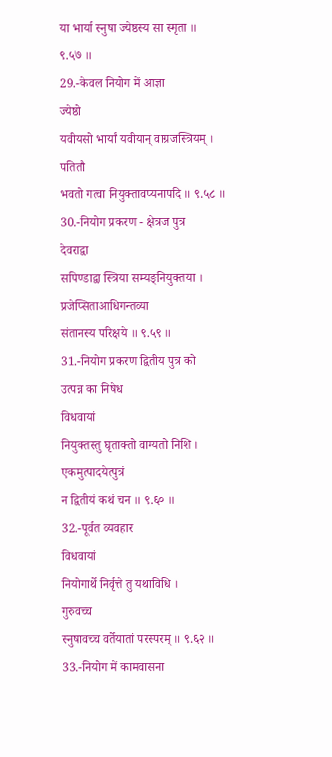या भार्या स्नुषा ज्येष्ठस्य सा स्मृता ॥
९.५७ ॥
29.-केवल नियोग में आज्ञा
ज्येष्ठो
यवीयसो भार्यां यवीयान् वाग्रजस्त्रियम् ।
पतितौ
भवतो गत्वा नियुक्तावप्यनापदि ॥ ९.५८ ॥
30.-नियोग प्रकरण - क्षेत्रज पुत्र
देवराद्वा
सपिण्डाद्वा स्त्रिया सम्यङ्नियुक्तया ।
प्रजेप्सिताआधिगन्तव्या
संतानस्य परिक्षये ॥ ९.५९ ॥
31.-नियोग प्रकरण द्वितीय पुत्र को
उत्पन्न का निषेध
विधवायां
नियुक्तस्तु घृताक्तो वाग्यतो निशि ।
एकमुत्पादयेत्पुत्रं
न द्वितीयं कथं चन ॥ ९.६० ॥
32.-पूर्वत व्यवहार
विधवायां
नियोगार्थे निर्वृत्ते तु यथाविधि ।
गुरुवच्च
स्नुषावच्च वर्तेयातां परस्परम् ॥ ९.६२ ॥
33.-नियोग में कामवासना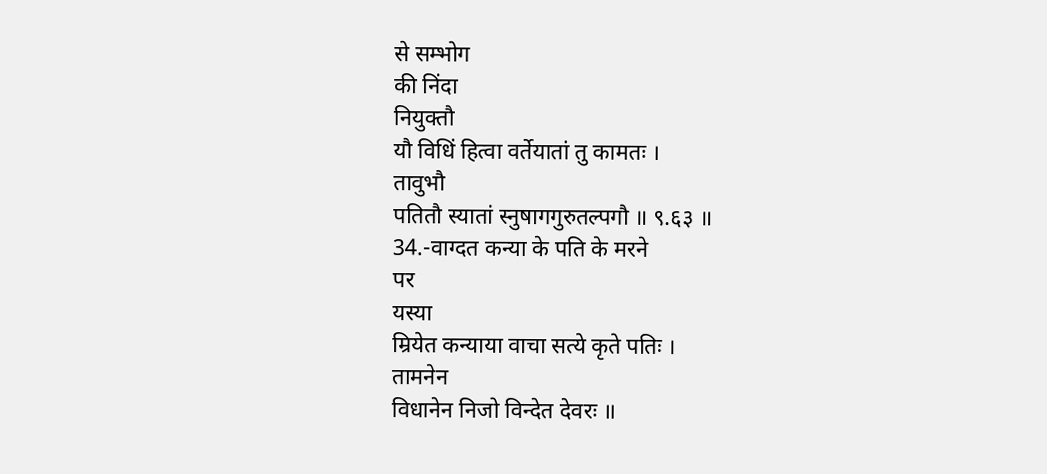से सम्भोग
की निंदा
नियुक्तौ
यौ विधिं हित्वा वर्तेयातां तु कामतः ।
तावुभौ
पतितौ स्यातां स्नुषागगुरुतल्पगौ ॥ ९.६३ ॥
34.-वाग्दत कन्या के पति के मरने
पर
यस्या
म्रियेत कन्याया वाचा सत्ये कृते पतिः ।
तामनेन
विधानेन निजो विन्देत देवरः ॥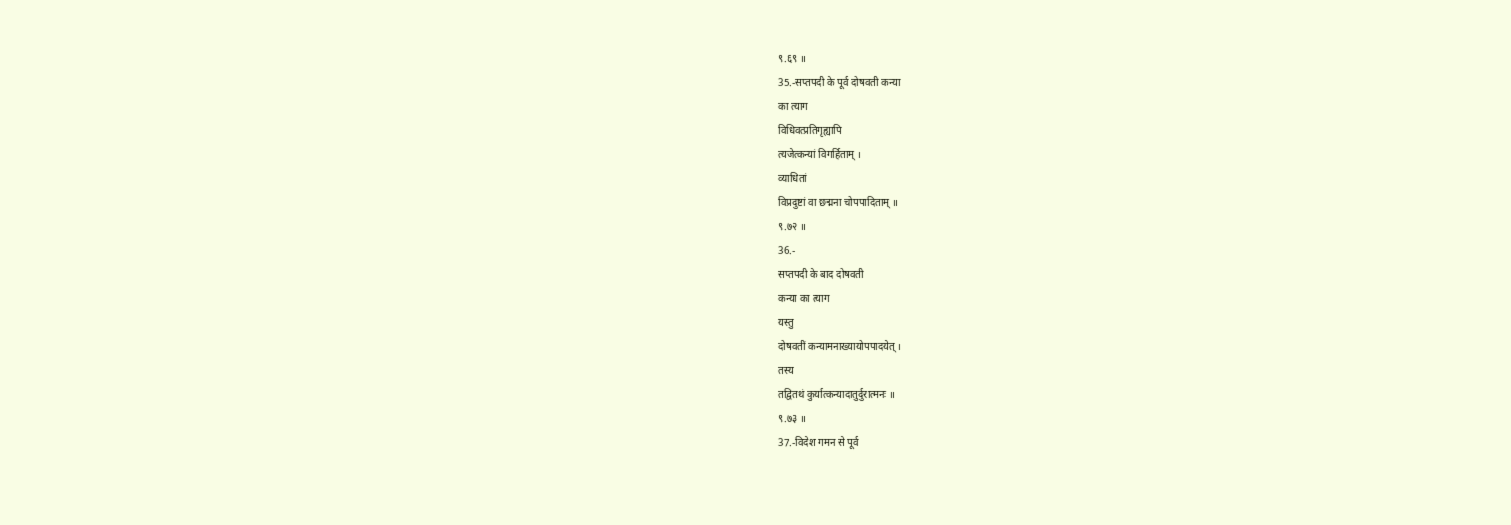९.६९ ॥
35.-सप्तपदी के पूर्व दोषवती कन्या
का त्याग
विधिवत्प्रतिगृह्यापि
त्यजेत्कन्यां विगर्हिताम् ।
व्याधितां
विप्रदुष्टां वा छद्मना चोपपादिताम् ॥
९.७२ ॥
36.-
सप्तपदी के बाद दोषवती
कन्या का त्याग
यस्तु
दोषवतीं कन्यामनाख्यायोपपादयेत् ।
तस्य
तद्वितथं कुर्यात्कन्यादातुर्दुरात्मनः ॥
९.७३ ॥
37.-विदेश गमन से पूर्व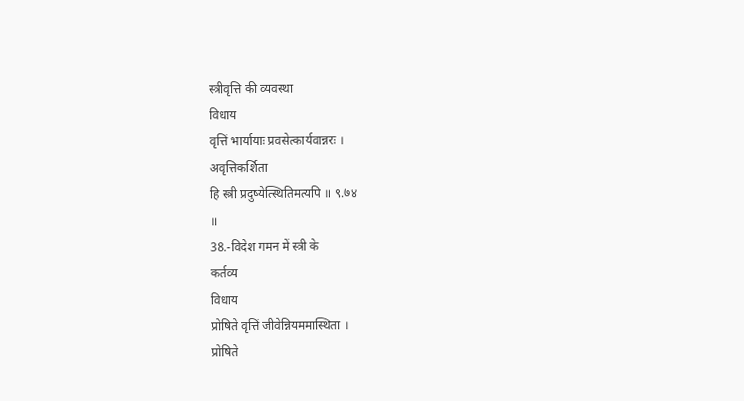स्त्रीवृत्ति की व्यवस्था
विधाय
वृत्तिं भार्यायाः प्रवसेत्कार्यवान्नरः ।
अवृत्तिकर्शिता
हि स्त्री प्रदुष्येत्स्थितिमत्यपि ॥ ९.७४
॥
38.-विदेश गमन में स्त्री के
कर्तव्य
विधाय
प्रोषिते वृत्तिं जीवेन्नियममास्थिता ।
प्रोषिते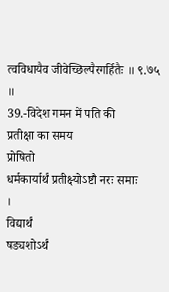त्वविधायैव जीवेच्छिल्पैरगर्हितैः ॥ ९.७५
॥
39.-विदेश गमन में पति की
प्रतीक्षा का समय
प्रोषितो
धर्मकार्यार्थं प्रतीक्ष्योऽष्टौ नरः समाः
।
विद्यार्थं
षड्यशोऽर्थं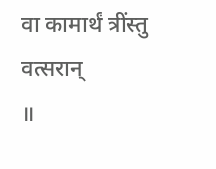वा कामार्थं त्रींस्तु वत्सरान्
॥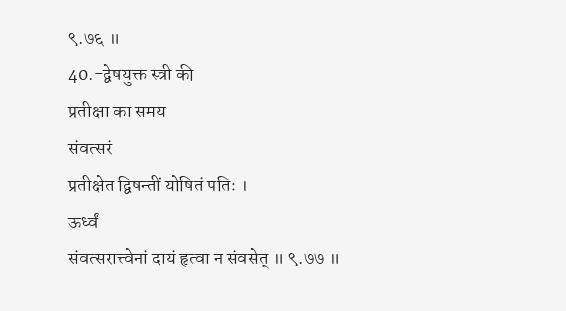९.७६ ॥
40.-द्वेषयुक्त स्त्री की
प्रतीक्षा का समय
संवत्सरं
प्रतीक्षेत द्विषन्तीं योषितं पतिः ।
ऊर्ध्वं
संवत्सरात्त्वेनां दायं हृत्वा न संवसेत् ॥ ९.७७ ॥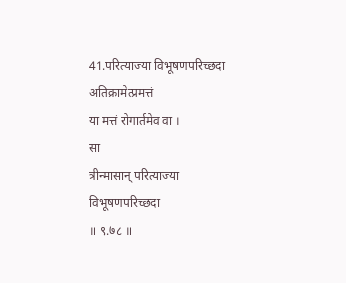41.परित्याज्या विभूषणपरिच्छदा
अतिक्रामेत्प्रमत्तं
या मत्तं रोगार्तमेव वा ।
सा
त्रीन्मासान् परित्याज्या विभूषणपरिच्छदा
॥ ९.७८ ॥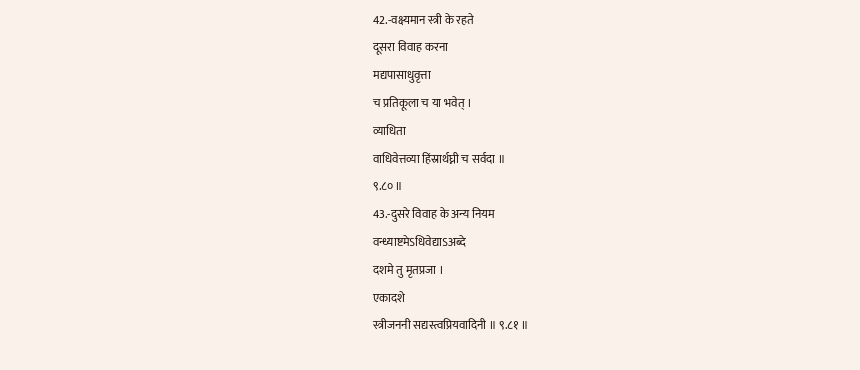42.-वक्ष्यमान स्त्री के रहते
दूसरा विवाह करना
मद्यपासाधुवृत्ता
च प्रतिकूला च या भवेत् ।
व्याधिता
वाधिवेत्तव्या हिंस्रार्थघ्नी च सर्वदा ॥
९.८० ॥
43.-दुसरे विवाह के अन्य नियम
वन्ध्याष्टमेऽधिवेद्याऽअब्दे
दशमे तु मृतप्रजा ।
एकादशे
स्त्रीजननी सद्यस्त्वप्रियवादिनी ॥ ९.८१ ॥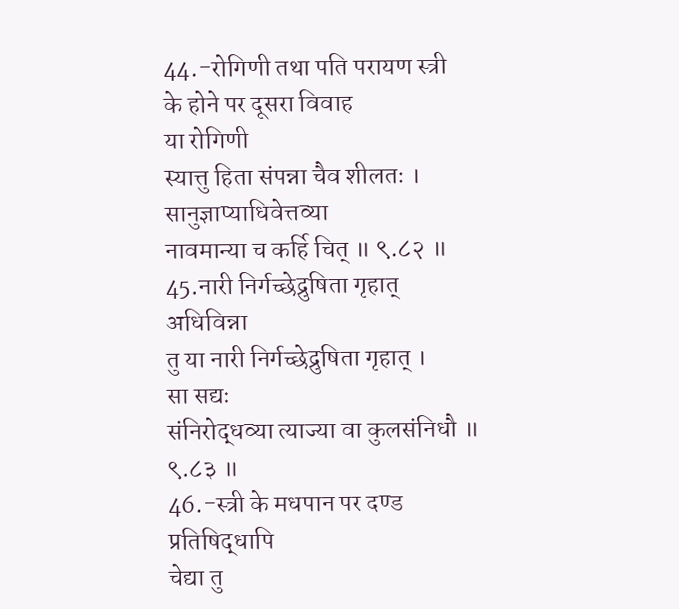44.-रोगिणी तथा पति परायण स्त्री
के होने पर दूसरा विवाह
या रोगिणी
स्यात्तु हिता संपन्ना चैव शीलतः ।
सानुज्ञाप्याधिवेत्तव्या
नावमान्या च कर्हि चित् ॥ ९.८२ ॥
45.नारी निर्गच्छेद्रुषिता गृहात्
अधिविन्ना
तु या नारी निर्गच्छेद्रुषिता गृहात् ।
सा सद्यः
संनिरोद्धव्या त्याज्या वा कुलसंनिधौ ॥
९.८३ ॥
46.-स्त्री के मधपान पर दण्ड
प्रतिषिद्धापि
चेद्या तु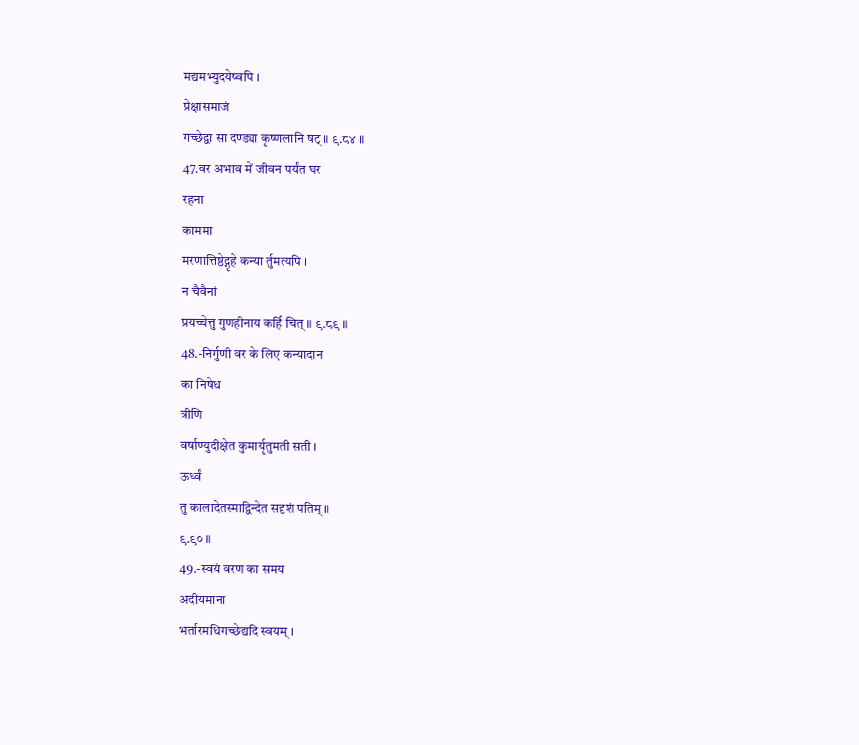मद्यमभ्युदयेष्वपि ।
प्रेक्षासमाजं
गच्छेद्वा सा दण्ड्या कृष्णलानि षट् ॥ ९.८४ ॥
47.वर अभाव में जीवन पर्यंत घर
रहना
काममा
मरणात्तिष्ठेद्गृहे कन्या र्तुमत्यपि ।
न चैवैनां
प्रयच्चेत्तु गुणहीनाय कर्हि चित् ॥ ९.८९ ॥
48.-निर्गुणी वर के लिए कन्यादान
का निषेध
त्रीणि
वर्षाण्युदीक्षेत कुमार्यृतुमती सती ।
ऊर्ध्वं
तु कालादेतस्माद्विन्देत सदृशं पतिम् ॥
९.९० ॥
49.-स्वयं वरण का समय
अदीयमाना
भर्तारमधिगच्छेद्यदि स्वयम् ।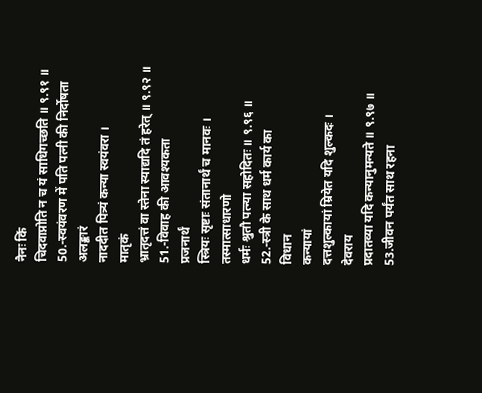नैनः किं
चिदवाप्नोति न च यं साधिगच्छति ॥ ९.९१ ॥
50.-स्वयंवरण में पति पत्नी की निर्दोषता
अलङ्कारं
नाददीत पित्र्यं कन्या स्वयंवरा ।
मातृकं
भ्रातृदत्तं वा स्तेना स्याद्यदि तं हरेत् ॥ ९.९२ ॥
51.-विवाह की आवश्यकता
प्रजनार्थं
स्त्रियः सृष्टाः संतानार्थं च मानवः ।
तस्मात्साधारणो
धर्मः श्रुतौ पत्न्या सहोदितः ॥ ९.९६ ॥
52.-स्त्री के साथ धर्म कार्य का
विधान
कन्यायां
दत्तशुल्कायां म्रियेत यदि शुल्कदः ।
देवराय
प्रदातव्या यदि कन्यानुमन्यते ॥ ९.९७ ॥
53.जीवन पर्यंत साथ रहना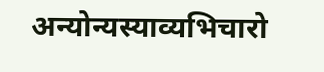अन्योन्यस्याव्यभिचारो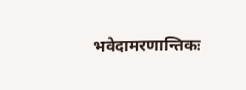भवेदामरणान्तिकः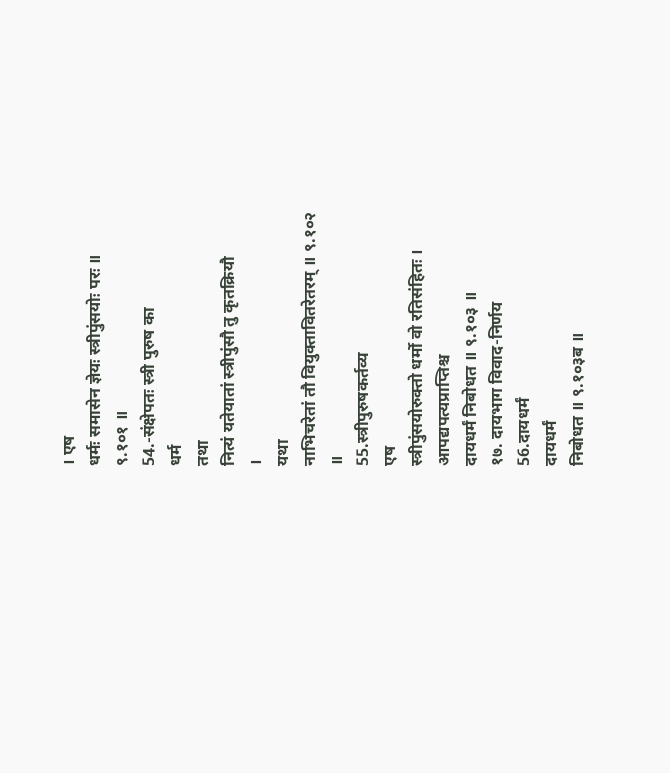। एष
धर्मः समासेन ज्ञेयः स्त्रीपुंसयोः परः ॥
९.१०१ ॥
54.-संक्षेपतः स्त्री पुरुष का
धर्म
तथा
नित्यं यतेयातां स्त्रीपुंसौ तु कृतक्रियौ
।
यथा
नाभिचरेतां तौ वियुक्तावितरेतरम् ॥ ९.१०२
॥
55.स्त्रीपुरुषकर्तव्य
एष
स्त्रीपुंसयोरुक्तो धर्मो वो रतिसंहितः ।
आपद्यपत्यप्राप्तिश्च
दायधर्मं निबोधत ॥ ९.१०३ ॥
१७. दायभाग विवाद-निर्णय
56.दायधर्मं
दायधर्मं
निबोधत ॥ ९.१०३ब ॥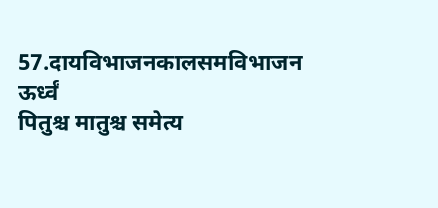57.दायविभाजनकालसमविभाजन
ऊर्ध्वं
पितुश्च मातुश्च समेत्य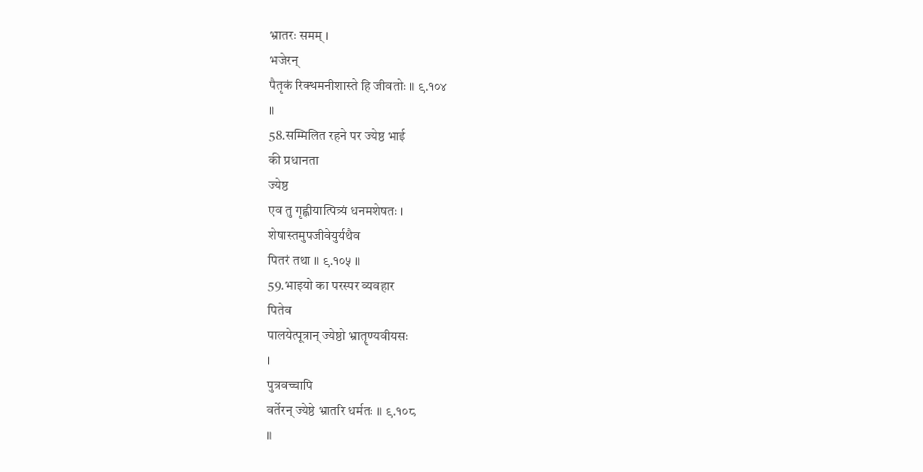भ्रातरः समम् ।
भजेरन्
पैतृकं रिक्थमनीशास्ते हि जीवतोः ॥ ९.१०४
॥
58.सम्मिलित रहने पर ज्येष्ठ भाई
की प्रधानता
ज्येष्ठ
एव तु गृह्णीयात्पित्र्यं धनमशेषतः ।
शेषास्तमुपजीवेयुर्यथैव
पितरं तथा ॥ ९.१०५ ॥
59.भाइयो का परस्पर व्यवहार
पितेव
पालयेत्पूत्रान् ज्येष्ठो भ्रातॄण्यवीयसः
।
पुत्रवच्चापि
वर्तेरन् ज्येष्ठे भ्रातरि धर्मतः ॥ ९.१०८
॥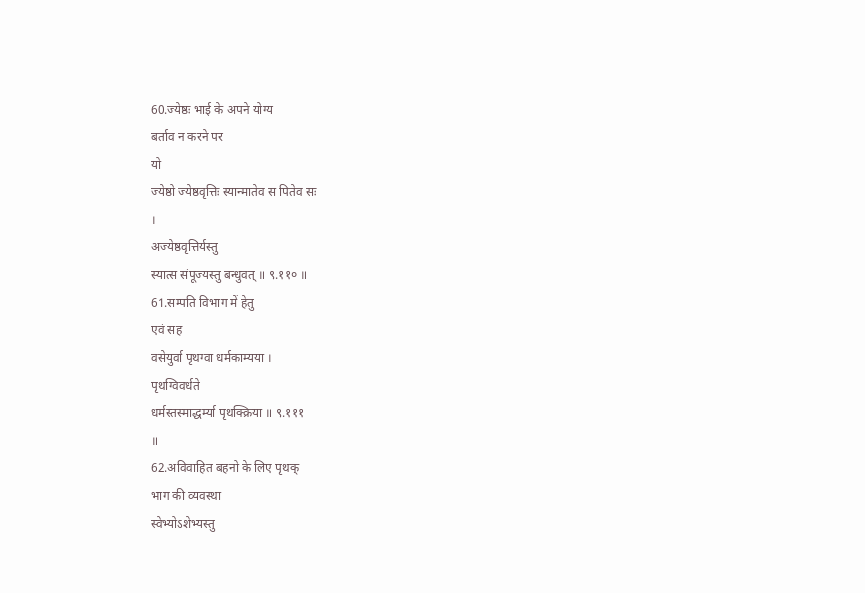60.ज्येष्ठः भाई के अपने योग्य
बर्ताव न करने पर
यो
ज्येष्ठो ज्येष्ठवृत्तिः स्यान्मातेव स पितेव सः
।
अज्येष्ठवृत्तिर्यस्तु
स्यात्स संपूज्यस्तु बन्धुवत् ॥ ९.११० ॥
61.सम्पति विभाग में हेतु
एवं सह
वसेयुर्वा पृथग्वा धर्मकाम्यया ।
पृथग्विवर्धते
धर्मस्तस्माद्धर्म्या पृथक्क्रिया ॥ ९.१११
॥
62.अविवाहित बहनो के लिए पृथक्
भाग की व्यवस्था
स्वेभ्योऽशेभ्यस्तु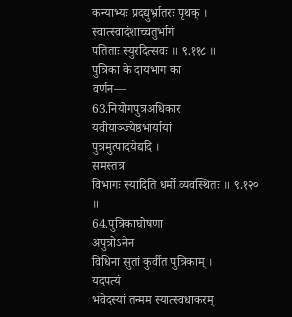कन्याभ्यः प्रदद्युर्भ्रातरः पृथक् ।
स्वात्स्वादंशाच्चतुर्भागं
पतिताः स्युरदित्सवः ॥ ९.११८ ॥
पुत्रिका के दायभाग का
वर्णन—
63.नियोगपुत्रअधिकार
यवीयाञ्ज्येष्ठभार्यायां
पुत्रमुत्पादयेद्यदि ।
समस्तत्र
विभागः स्यादिति धर्मो व्यवस्थितः ॥ ९.१२०
॥
64.पुत्रिकाघोषणा
अपुत्रोऽनेन
विधिना सुतां कुर्वीत पुत्रिकाम् ।
यदपत्यं
भवेदस्यां तन्मम स्यात्स्वधाकरम्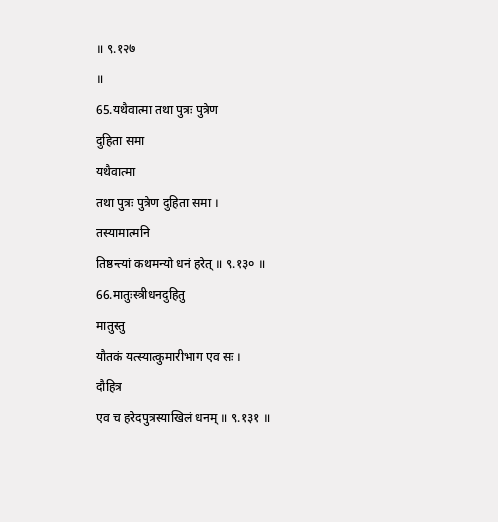॥ ९.१२७
॥
65.यथैवात्मा तथा पुत्रः पुत्रेण
दुहिता समा
यथैवात्मा
तथा पुत्रः पुत्रेण दुहिता समा ।
तस्यामात्मनि
तिष्ठन्त्यां कथमन्यो धनं हरेत् ॥ ९.१३० ॥
66.मातुःस्त्रीधनदुहितु
मातुस्तु
यौतकं यत्स्यात्कुमारीभाग एव सः ।
दौहित्र
एव च हरेदपुत्रस्याखिलं धनम् ॥ ९.१३१ ॥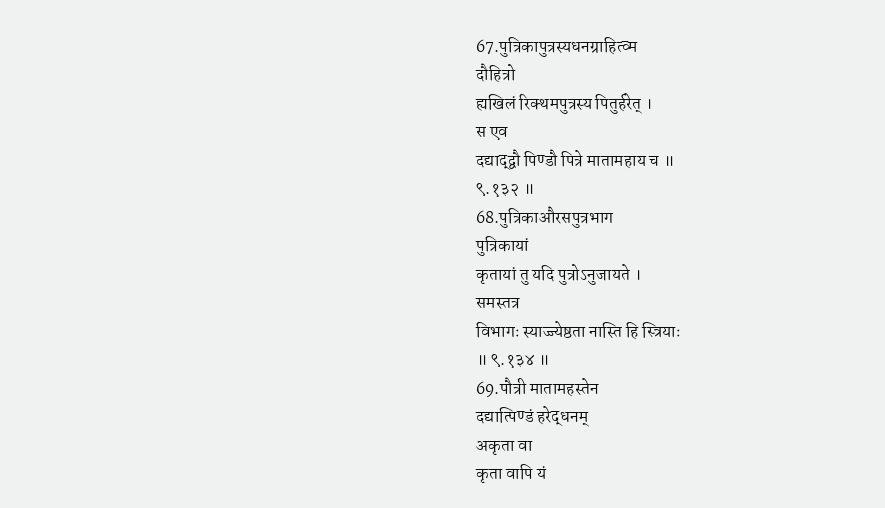67.पुत्रिकापुत्रस्यधनग्राहित्व्म
दौहित्रो
ह्यखिलं रिक्थमपुत्रस्य पितुर्हरेत् ।
स एव
दद्याद्द्वौ पिण्डौ पित्रे मातामहाय च ॥
९.१३२ ॥
68.पुत्रिकाऔरसपुत्रभाग
पुत्रिकायां
कृतायां तु यदि पुत्रोऽनुजायते ।
समस्तत्र
विभागः स्याज्ज्येष्ठता नास्ति हि स्त्रियाः
॥ ९.१३४ ॥
69.पौत्री मातामहस्तेन
दद्यात्पिण्डं हरेद्धनम्
अकृता वा
कृता वापि यं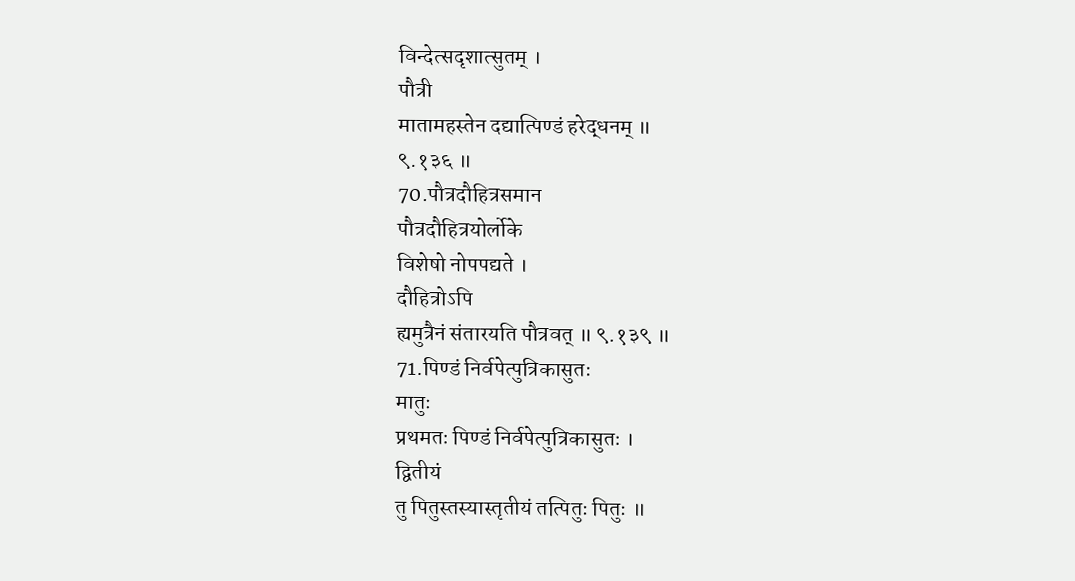विन्देत्सदृशात्सुतम् ।
पौत्री
मातामहस्तेन दद्यात्पिण्डं हरेद्धनम् ॥
९.१३६ ॥
70.पौत्रदौहित्रसमान
पौत्रदौहित्रयोर्लोके
विशेषो नोपपद्यते ।
दौहित्रोऽपि
ह्यमुत्रैनं संतारयति पौत्रवत् ॥ ९.१३९ ॥
71.पिण्डं निर्वपेत्पुत्रिकासुतः
मातुः
प्रथमतः पिण्डं निर्वपेत्पुत्रिकासुतः ।
द्वितीयं
तु पितुस्तस्यास्तृतीयं तत्पितुः पितुः ॥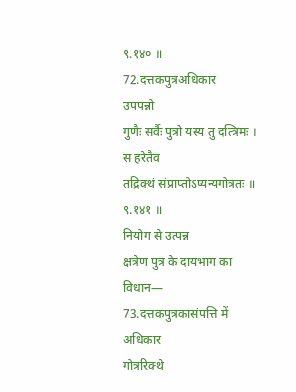९.१४० ॥
72.दत्तकपुत्रअधिकार
उपपन्नो
गुणैः सर्वैः पुत्रो यस्य तु दत्त्रिमः ।
स हरेतैव
तद्रिक्थं संप्राप्तोऽप्यन्यगोत्रतः ॥
९.१४१ ॥
नियोग से उत्पन्न
क्षत्रेण पुत्र के दायभाग का विधान—
73.दत्तकपुत्रकासंपत्ति में
अधिकार
गोत्ररिक्थे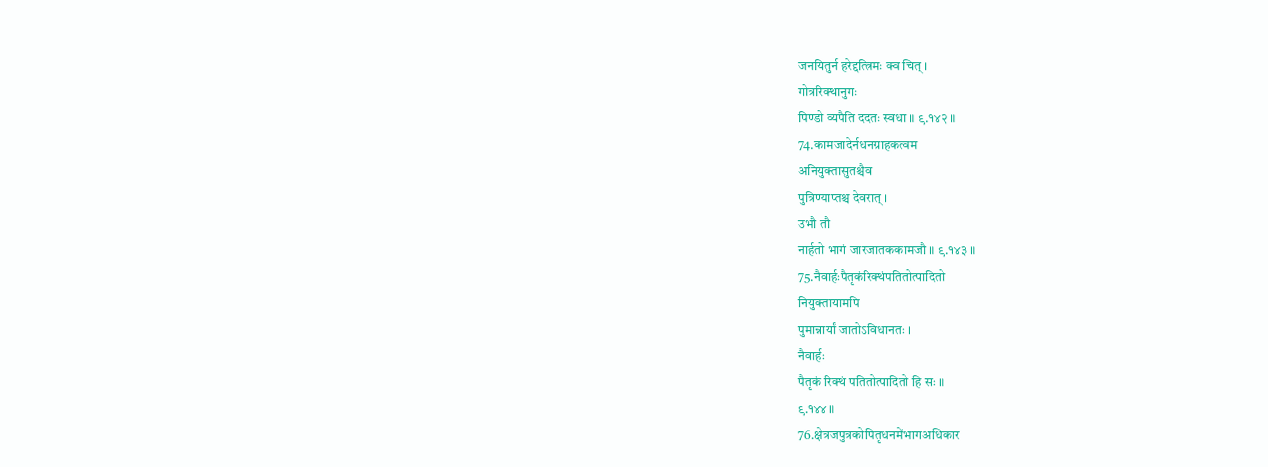जनयितुर्न हरेद्दत्त्रिमः क्व चित् ।
गोत्ररिक्थानुगः
पिण्डो व्यपैति ददतः स्वधा ॥ ९.१४२ ॥
74.कामजादेर्नधनग्राहकत्वम
अनियुक्तासुतश्चैव
पुत्रिण्याप्तश्च देवरात् ।
उभौ तौ
नार्हतो भागं जारजातककामजौ ॥ ९.१४३ ॥
75.नैवार्हःपैतृकंरिक्थंपतितोत्पादितो
नियुक्तायामपि
पुमान्नार्यां जातोऽविधानतः ।
नैवार्हः
पैतृकं रिक्थं पतितोत्पादितो हि सः ॥
९.१४४ ॥
76.क्षेत्रजपुत्रकोपितृधनमेंभागअधिकार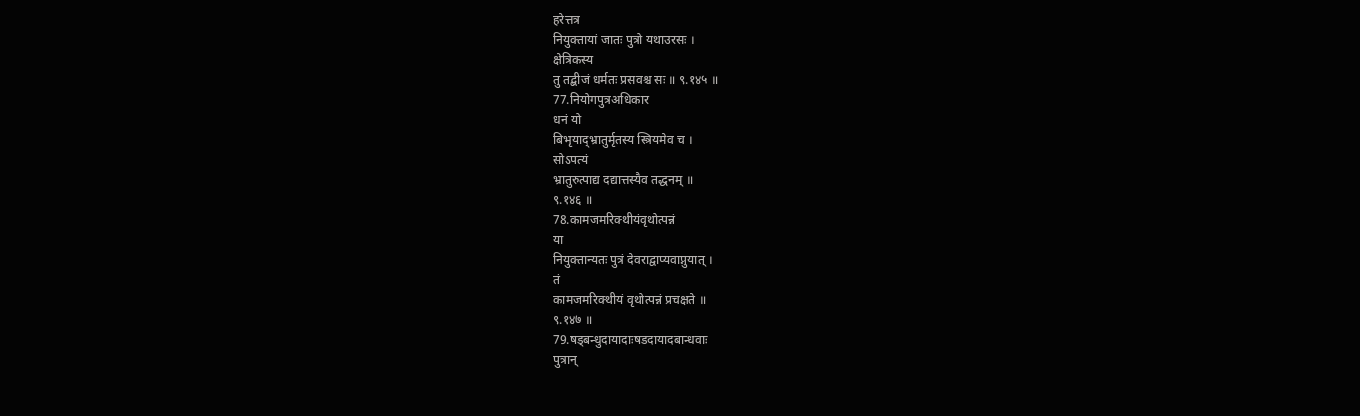हरेत्तत्र
नियुक्तायां जातः पुत्रो यथाउरसः ।
क्षेत्रिकस्य
तु तद्बीजं धर्मतः प्रसवश्च सः ॥ ९.१४५ ॥
77.नियोगपुत्रअधिकार
धनं यो
बिभृयाद्भ्रातुर्मृतस्य स्त्रियमेव च ।
सोऽपत्यं
भ्रातुरुत्पाद्य दद्यात्तस्यैव तद्धनम् ॥
९.१४६ ॥
78.कामजमरिक्थीयंवृथोत्पन्नं
या
नियुक्तान्यतः पुत्रं देवराद्वाप्यवाप्नुयात् ।
तं
कामजमरिक्थीयं वृथोत्पन्नं प्रचक्षते ॥
९.१४७ ॥
79.षड्बन्धुदायादाःषडदायादबान्धवाः
पुत्रान्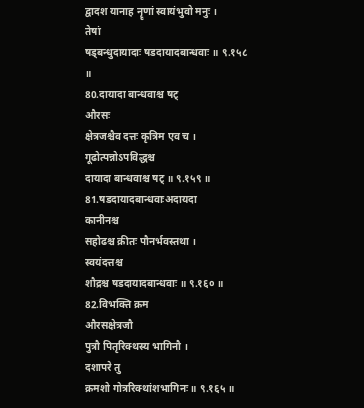द्वादश यानाह नॄणां स्वायंभुवो मनुः ।
तेषां
षड्बन्धुदायादाः षडदायादबान्धवाः ॥ ९.१५८
॥
80.दायादा बान्धवाश्च षट्
औरसः
क्षेत्रजश्चैव दत्तः कृत्रिम एव च ।
गूढोत्पन्नोऽपविद्धश्च
दायादा बान्धवाश्च षट् ॥ ९.१५९ ॥
81.षडदायादबान्धवाःअदायदा
कानीनश्च
सहोढश्च क्रीतः पौनर्भवस्तथा ।
स्वयंदत्तश्च
शौद्रश्च षडदायादबान्धवाः ॥ ९.१६० ॥
82.विभक्ति क्रम
औरसक्षेत्रजौ
पुत्रौ पितृरिक्थस्य भागिनौ ।
दशापरे तु
क्रमशो गोत्ररिक्थांशभागिनः ॥ ९.१६५ ॥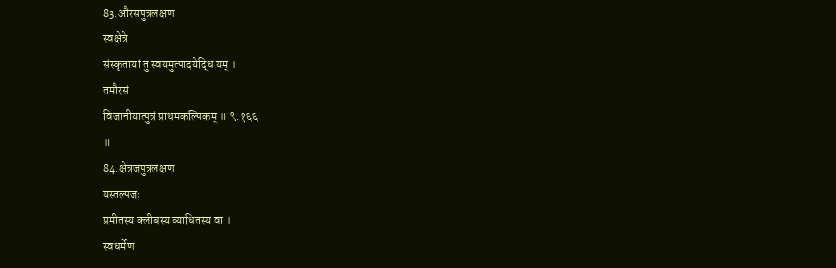83.औरसपुत्रलक्षण
स्वक्षेत्रे
संस्कृतायां तु स्वयमुत्पादयेद्धि यम् ।
तमौरसं
विजानीयात्पुत्रं प्राथमकल्पिकम् ॥ ९.१६६
॥
84.क्षेत्रजपुत्रलक्षण
यस्तल्पजः
प्रमीतस्य क्लीबस्य व्याधितस्य वा ।
स्वधर्मेण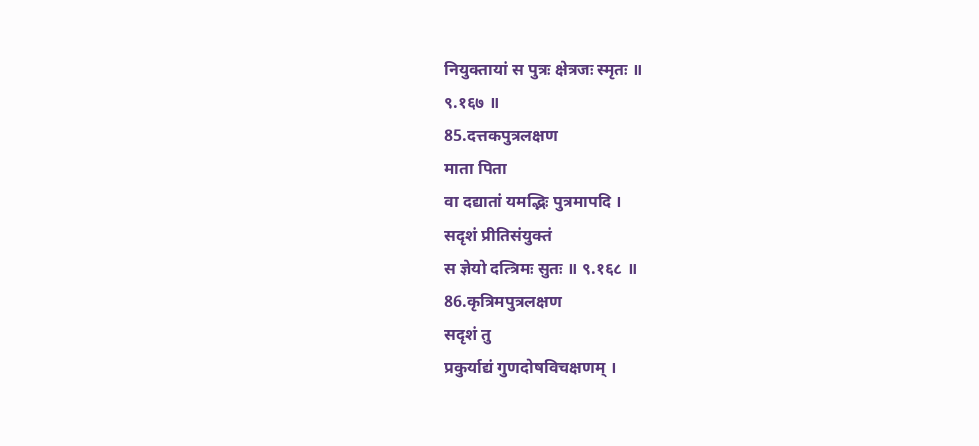नियुक्तायां स पुत्रः क्षेत्रजः स्मृतः ॥
९.१६७ ॥
85.दत्तकपुत्रलक्षण
माता पिता
वा दद्यातां यमद्भिः पुत्रमापदि ।
सदृशं प्रीतिसंयुक्तं
स ज्ञेयो दत्त्रिमः सुतः ॥ ९.१६८ ॥
86.कृत्रिमपुत्रलक्षण
सदृशं तु
प्रकुर्याद्यं गुणदोषविचक्षणम् ।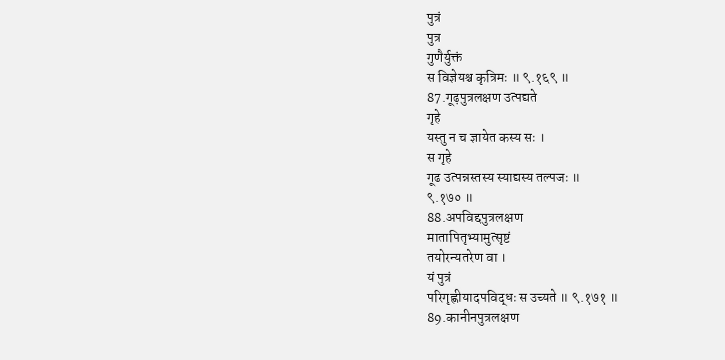पुत्रं
पुत्र
गुणैर्युक्तं
स विज्ञेयश्च कृत्रिमः ॥ ९.१६९ ॥
87.गूढ़पुत्रलक्षण उत्पद्यते
गृहे
यस्तु न च ज्ञायेत कस्य सः ।
स गृहे
गूढ उत्पन्नस्तस्य स्याद्यस्य तल्पजः ॥
९.१७० ॥
88.अपविद्दपुत्रलक्षण
मातापितृभ्यामुत्सृष्टं
तयोरन्यतरेण वा ।
यं पुत्रं
परिगृह्णीयादपविद्धः स उच्यते ॥ ९.१७१ ॥
89.कानीनपुत्रलक्षण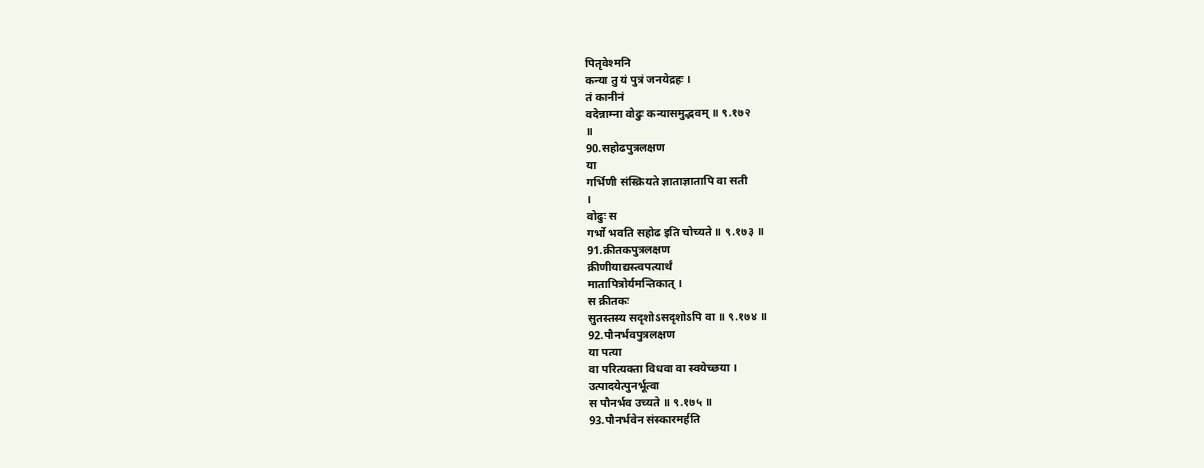पितृवेश्मनि
कन्या तु यं पुत्रं जनयेद्रहः ।
तं कानीनं
वदेन्नाम्ना वोढुः कन्यासमुद्भवम् ॥ ९.१७२
॥
90.सहोढपुत्रलक्षण
या
गर्भिणी संस्क्रियते ज्ञाताज्ञातापि वा सती
।
वोढुः स
गर्भो भवति सहोढ इति चोच्यते ॥ ९.१७३ ॥
91.क्रीतकपुत्रलक्षण
क्रीणीयाद्यस्त्वपत्यार्थं
मातापित्रोर्यमन्तिकात् ।
स क्रीतकः
सुतस्तस्य सदृशोऽसदृशोऽपि वा ॥ ९.१७४ ॥
92.पौनर्भवपुत्रलक्षण
या पत्या
वा परित्यक्ता विधवा वा स्वयेच्छया ।
उत्पादयेत्पुनर्भूत्वा
स पौनर्भव उच्यते ॥ ९.१७५ ॥
93.पौनर्भवेन संस्कारमर्हति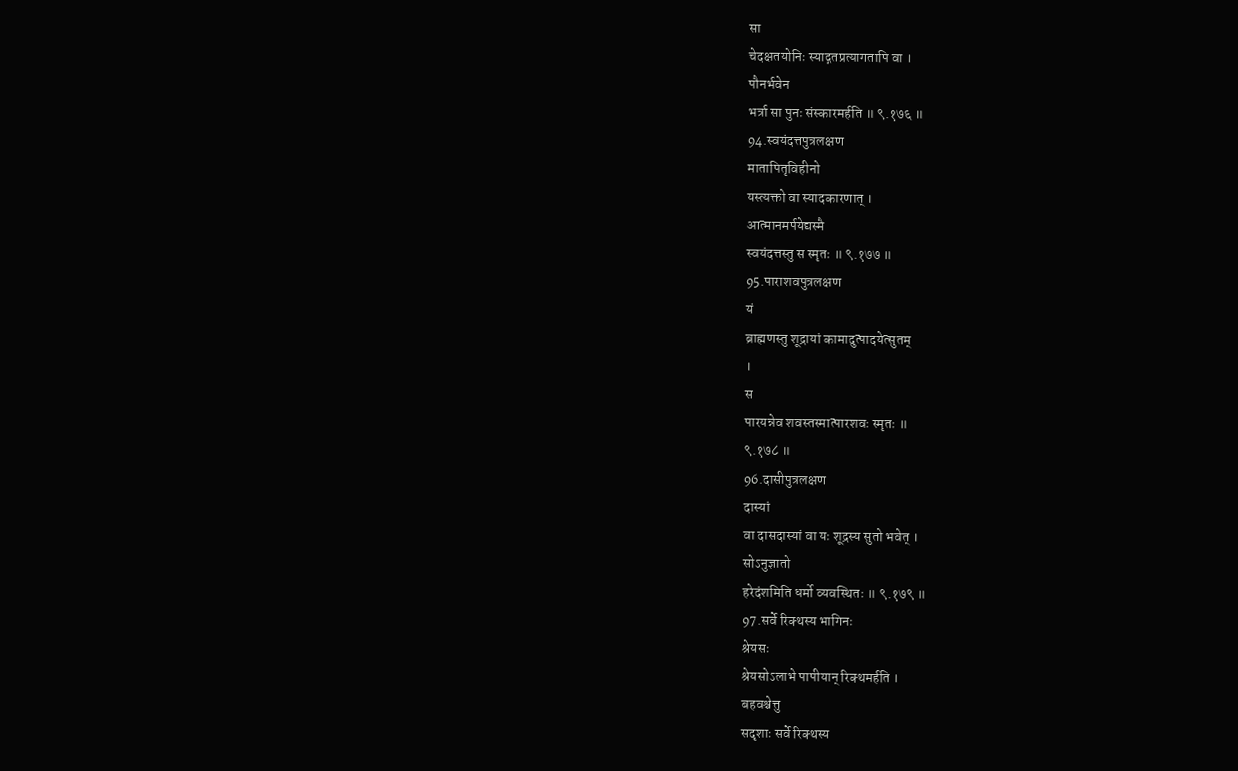सा
चेदक्षतयोनिः स्याद्गतप्रत्यागतापि वा ।
पौनर्भवेन
भर्त्रा सा पुनः संस्कारमर्हति ॥ ९.१७६ ॥
94.स्वयंदत्तपुत्रलक्षण
मातापितृविहीनो
यस्त्यक्तो वा स्यादकारणात् ।
आत्मानमर्पयेद्यस्मै
स्वयंदत्तस्तु स स्मृतः ॥ ९.१७७ ॥
95.पाराशवपुत्रलक्षण
यं
ब्राह्मणस्तु शूद्रायां कामादुत्पादयेत्सुतम्
।
स
पारयन्नेव शवस्तस्मात्पारशवः स्मृतः ॥
९.१७८ ॥
96.दासीपुत्रलक्षण
दास्यां
वा दासदास्यां वा यः शूद्रस्य सुतो भवेत् ।
सोऽनुज्ञातो
हरेदंशमिति धर्मो व्यवस्थितः ॥ ९.१७९ ॥
97.सर्वे रिक्थस्य भागिनः
श्रेयसः
श्रेयसोऽलाभे पापीयान् रिक्थमर्हति ।
बहवश्चेत्तु
सदृशाः सर्वे रिक्थस्य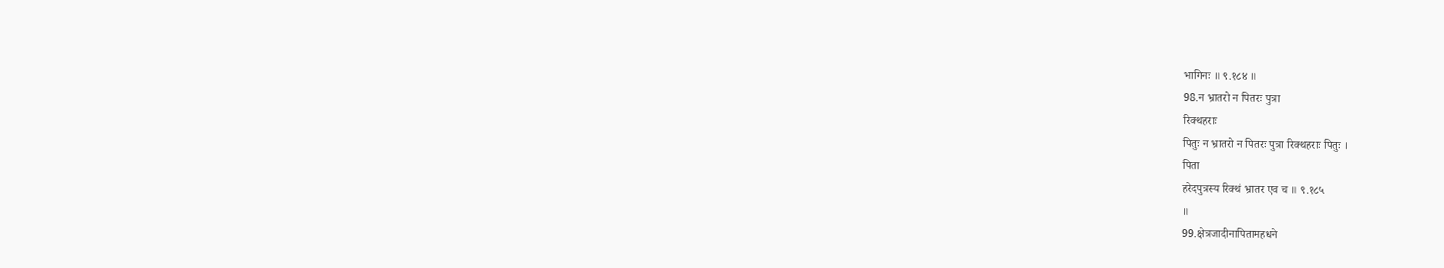भागिनः ॥ ९.१८४ ॥
98.न भ्रातरो न पितरः पुत्रा
रिक्थहराः
पितुः न भ्रातरो न पितरः पुत्रा रिक्थहराः पितुः ।
पिता
हरेदपुत्रस्य रिक्थं भ्रातर एव च ॥ ९.१८५
॥
99.क्षेत्रजादीनापितामहधने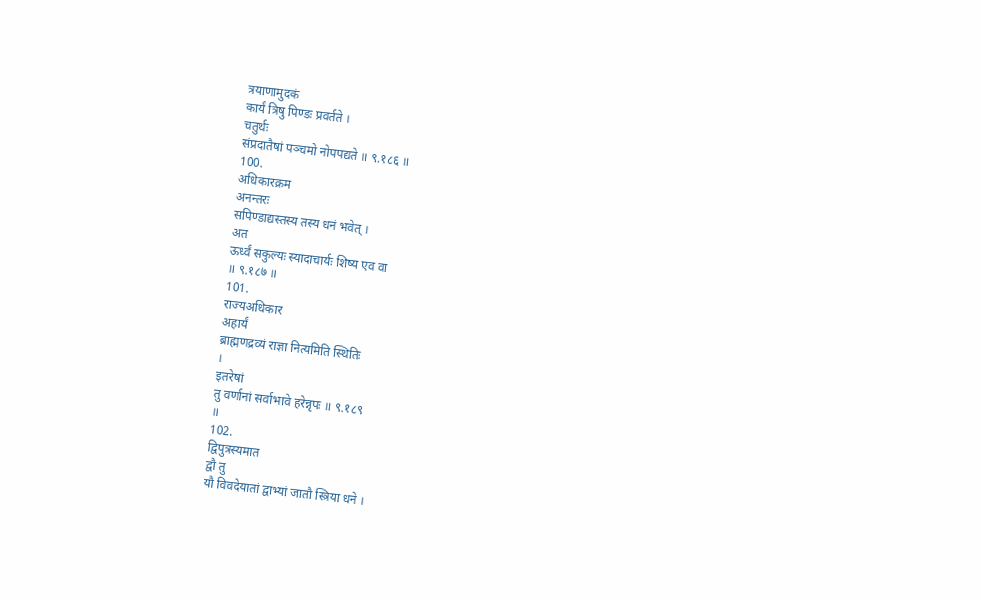त्रयाणामुदकं
कार्यं त्रिषु पिण्डः प्रवर्तते ।
चतुर्थः
संप्रदातैषां पञ्चमो नोपपद्यते ॥ ९.१८६ ॥
100.
अधिकारक्रम
अनन्तरः
सपिण्डाद्यस्तस्य तस्य धनं भवेत् ।
अत
ऊर्ध्वं सकुल्यः स्यादाचार्यः शिष्य एव वा
॥ ९.१८७ ॥
101.
राज्यअधिकार
अहार्यं
ब्राह्मणद्रव्यं राज्ञा नित्यमिति स्थितिः
।
इतरेषां
तु वर्णानां सर्वाभावे हरेन्नृपः ॥ ९.१८९
॥
102.
द्विपुत्रस्यमात
द्वौ तु
यौ विवदेयातां द्वाभ्यां जातौ स्त्रिया धने ।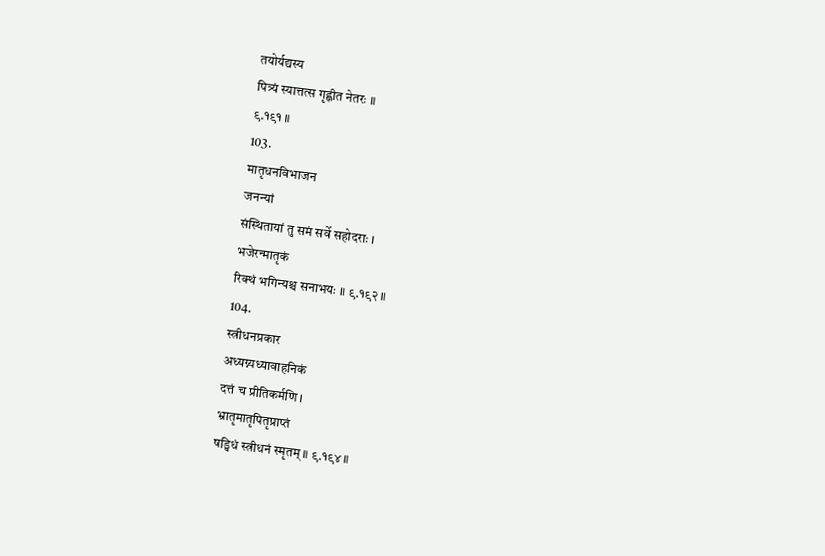तयोर्यद्यस्य
पित्र्यं स्यात्तत्स गृह्णीत नेतरः ॥
९.१९१ ॥
103.
मातृधनविभाजन
जनन्यां
संस्थितायां तु समं सर्वे सहोदराः ।
भजेरन्मातृकं
रिक्थं भगिन्यश्च सनाभयः ॥ ९.१९२ ॥
104.
स्त्रीधनप्रकार
अध्यग्न्यध्यावाहनिकं
दत्तं च प्रीतिकर्मणि ।
भ्रातृमातृपितृप्राप्तं
षड्विधं स्त्रीधनं स्मृतम् ॥ ९.१९४ ॥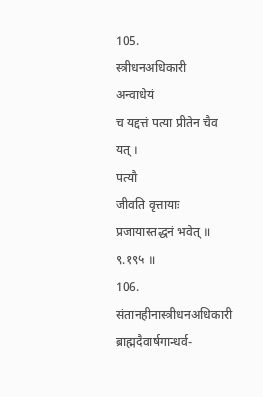105.
स्त्रीधनअधिकारी
अन्वाधेयं
च यद्दत्तं पत्या प्रीतेन चैव यत् ।
पत्यौ
जीवति वृत्तायाः प्रजायास्तद्धनं भवेत् ॥ ९.१९५ ॥
106.
संतानहीनास्त्रीधनअधिकारी
ब्राह्मदैवार्षगान्धर्व-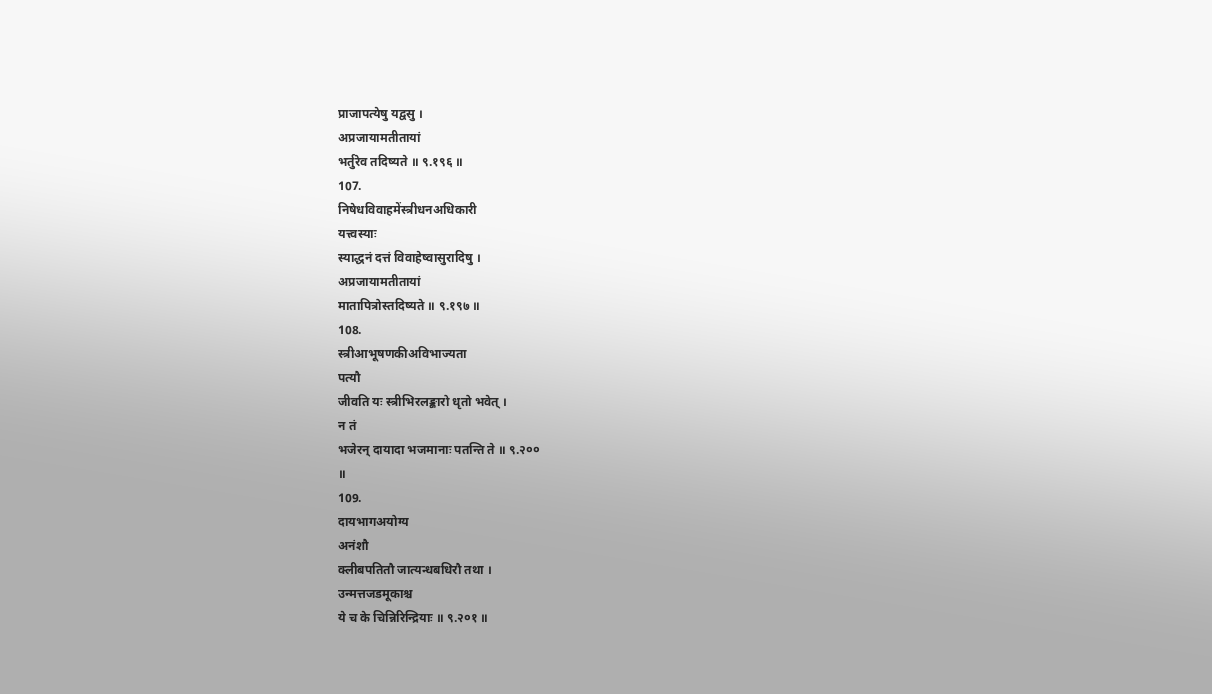प्राजापत्येषु यद्वसु ।
अप्रजायामतीतायां
भर्तुरेव तदिष्यते ॥ ९.१९६ ॥
107.
निषेधविवाहमेंस्त्रीधनअधिकारी
यत्त्वस्याः
स्याद्धनं दत्तं विवाहेष्वासुरादिषु ।
अप्रजायामतीतायां
मातापित्रोस्तदिष्यते ॥ ९.१९७ ॥
108.
स्त्रीआभूषणकीअविभाज्यता
पत्यौ
जीवति यः स्त्रीभिरलङ्कारो धृतो भवेत् ।
न तं
भजेरन् दायादा भजमानाः पतन्ति ते ॥ ९.२००
॥
109.
दायभागअयोग्य
अनंशौ
क्लीबपतितौ जात्यन्धबधिरौ तथा ।
उन्मत्तजडमूकाश्च
ये च के चिन्निरिन्द्रियाः ॥ ९.२०१ ॥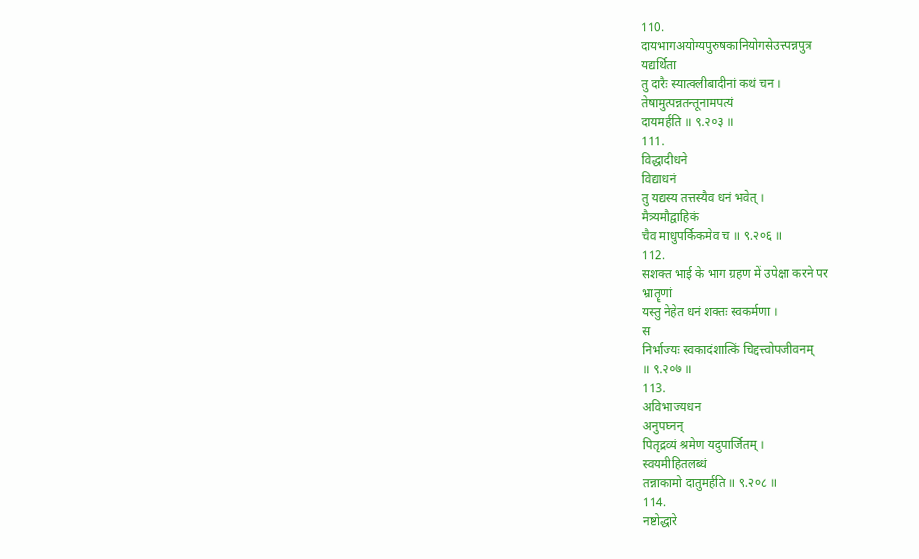110.
दायभागअयोग्यपुरुषकानियोगसेउत्त्पन्नपुत्र
यद्यर्थिता
तु दारैः स्यात्क्लीबादीनां कथं चन ।
तेषामुत्पन्नतन्तूनामपत्यं
दायमर्हति ॥ ९.२०३ ॥
111.
विद्धादीधने
विद्याधनं
तु यद्यस्य तत्तस्यैव धनं भवेत् ।
मैत्र्यमौद्वाहिकं
चैव माधुपर्किकमेव च ॥ ९.२०६ ॥
112.
सशक्त भाई के भाग ग्रहण में उपेक्षा करने पर
भ्रातॄणां
यस्तु नेहेत धनं शक्तः स्वकर्मणा ।
स
निर्भाज्यः स्वकादंशात्किं चिद्दत्त्वोपजीवनम्
॥ ९.२०७ ॥
113.
अविभाज्यधन
अनुपघ्नन्
पितृद्रव्यं श्रमेण यदुपार्जितम् ।
स्वयमीहितलब्धं
तन्नाकामो दातुमर्हति ॥ ९.२०८ ॥
114.
नष्टोद्धारे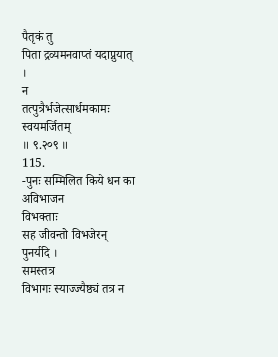पैतृकं तु
पिता द्रव्यमनवाप्तं यदाप्नुयात् ।
न
तत्पुत्रैर्भजेत्सार्धमकामः स्वयमर्जितम्
॥ ९.२०९ ॥
115.
-पुनः सम्मिलित किये धन का अविभाजन
विभक्ताः
सह जीवन्तो विभजेरन् पुनर्यदि ।
समस्तत्र
विभागः स्याज्ज्यैष्ठ्यं तत्र न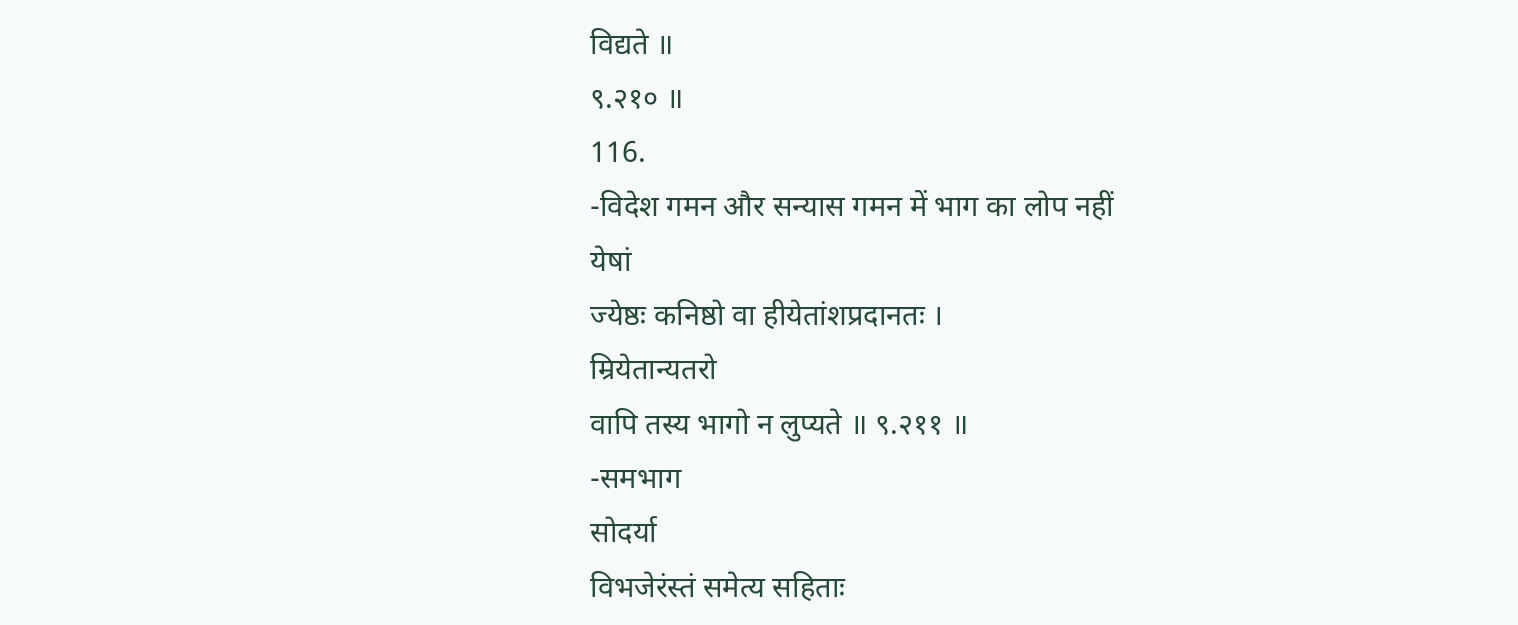विद्यते ॥
९.२१० ॥
116.
-विदेश गमन और सन्यास गमन में भाग का लोप नहीं
येषां
ज्येष्ठः कनिष्ठो वा हीयेतांशप्रदानतः ।
म्रियेतान्यतरो
वापि तस्य भागो न लुप्यते ॥ ९.२११ ॥
-समभाग
सोदर्या
विभजेरंस्तं समेत्य सहिताः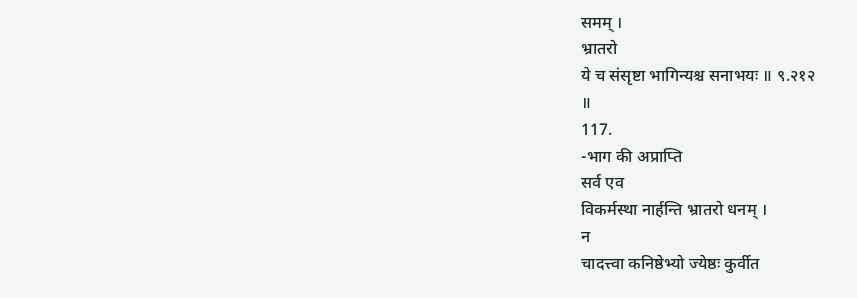समम् ।
भ्रातरो
ये च संसृष्टा भागिन्यश्च सनाभयः ॥ ९.२१२
॥
117.
-भाग की अप्राप्ति
सर्व एव
विकर्मस्था नार्हन्ति भ्रातरो धनम् ।
न
चादत्त्वा कनिष्ठेभ्यो ज्येष्ठः कुर्वीत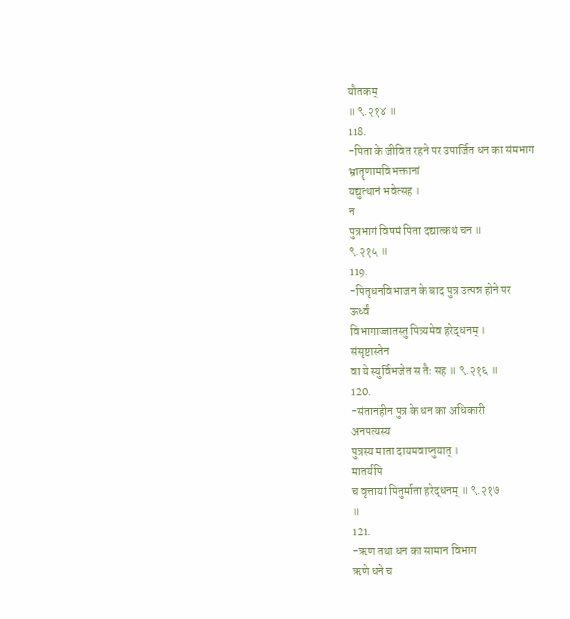यौतकम्
॥ ९.२१४ ॥
118.
-पिता के जीवित रहने पर उपार्जित धन का संमभाग
भ्रातॄणामविभक्तानां
यद्युत्थानं भवेत्सह ।
न
पुत्रभागं विषमं पिता दद्यात्कथं चन ॥
९.२१५ ॥
119.
-पितृधनविभाजन के बाद पुत्र उत्पन्न होने पर
ऊर्ध्वं
विभागाज्जातस्तु पित्र्यमेव हरेद्धनम् ।
संसृष्टास्तेन
वा ये स्युर्विभजेत स तैः सह ॥ ९.२१६ ॥
120.
-संतानहीन पुत्र के धन का अधिकारी
अनपत्यस्य
पुत्रस्य माता दायमवाप्नुयात् ।
मातर्यपि
च वृत्तायां पितुर्माता हरेद्धनम् ॥ ९.२१७
॥
121.
-ऋण तथा धन का सामान विभाग
ऋणे धने च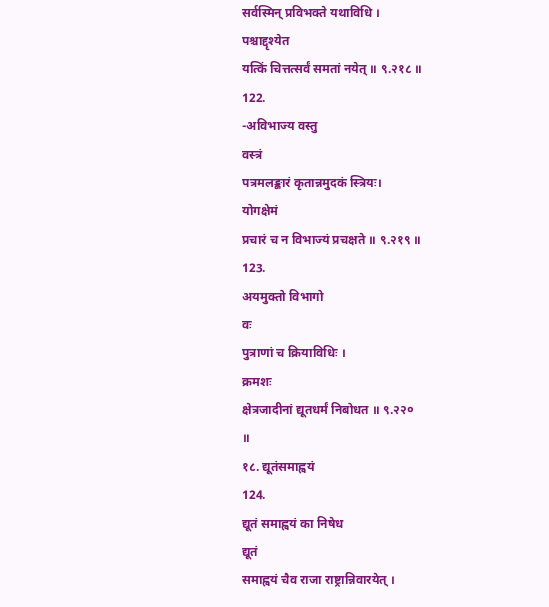सर्वस्मिन् प्रविभक्ते यथाविधि ।
पश्चाद्दृश्येत
यत्किं चित्तत्सर्वं समतां नयेत् ॥ ९.२१८ ॥
122.
-अविभाज्य वस्तु
वस्त्रं
पत्रमलङ्कारं कृतान्नमुदकं स्त्रियः।
योगक्षेमं
प्रचारं च न विभाज्यं प्रचक्षते ॥ ९.२१९ ॥
123.
अयमुक्तो विभागो
वः
पुत्राणां च क्रियाविधिः ।
क्रमशः
क्षेत्रजादीनां द्यूतधर्मं निबोधत ॥ ९.२२०
॥
१८. द्यूतंसमाह्वयं
124.
द्यूतं समाह्वयं का निषेध
द्यूतं
समाह्वयं चैव राजा राष्ट्रान्निवारयेत् ।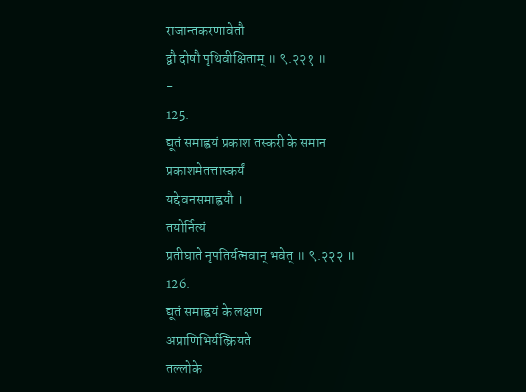राजान्तकरणावेतौ
द्वौ दोषौ पृथिवीक्षिताम् ॥ ९.२२१ ॥
-
125.
द्यूतं समाह्वयं प्रकाश तस्करी के समान
प्रकाशमेतत्तास्कर्यं
यद्देवनसमाह्वयौ ।
तयोर्नित्यं
प्रतीघाते नृपतिर्यत्नवान् भवेत् ॥ ९.२२२ ॥
126.
द्यूतं समाह्वयं के लक्षण
अप्राणिभिर्यत्क्रियते
तल्लोके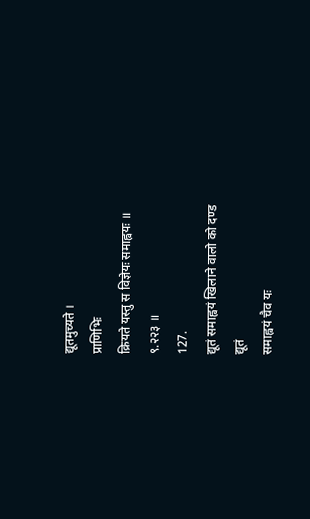द्यूतमुच्यते ।
प्राणिभिः
क्रियते यस्तु स विज्ञेयः समाह्वयः ॥
९.२२३ ॥
127.
द्यूतं समाह्वयं खिलाने वालो को दण्ड
द्यूतं
समाह्वयं चैव यः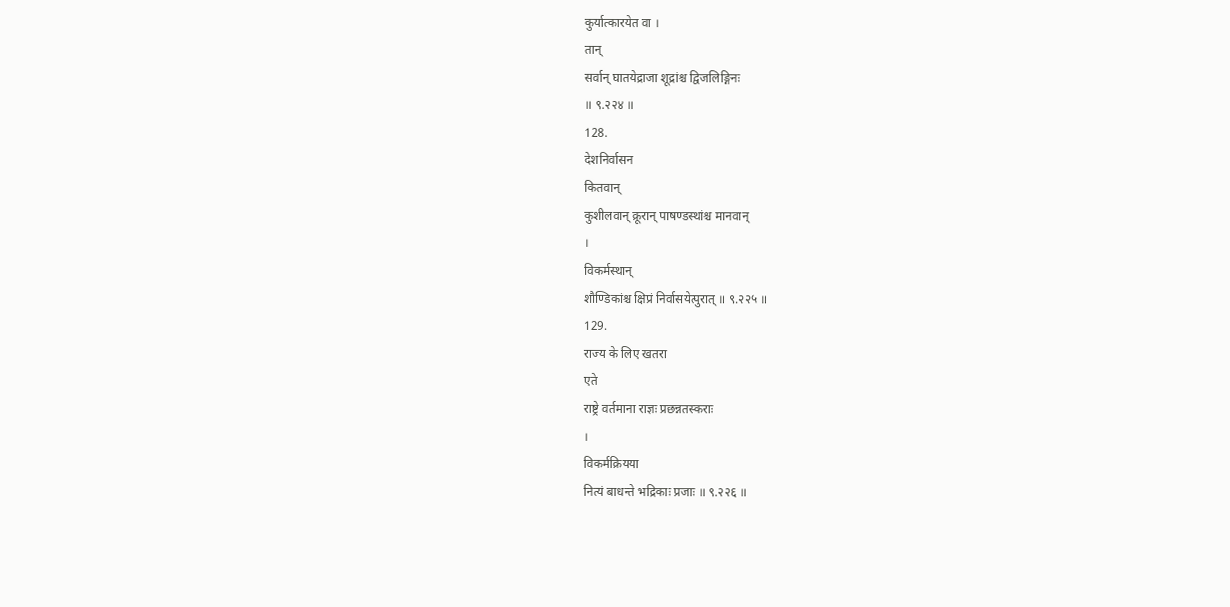कुर्यात्कारयेत वा ।
तान्
सर्वान् घातयेद्राजा शूद्रांश्च द्विजलिङ्गिनः
॥ ९.२२४ ॥
128.
देशनिर्वासन
कितवान्
कुशीलवान् क्रूरान् पाषण्डस्थांश्च मानवान्
।
विकर्मस्थान्
शौण्डिकांश्च क्षिप्रं निर्वासयेत्पुरात् ॥ ९.२२५ ॥
129.
राज्य के लिए खतरा
एते
राष्ट्रे वर्तमाना राज्ञः प्रछन्नतस्कराः
।
विकर्मक्रियया
नित्यं बाधन्ते भद्रिकाः प्रजाः ॥ ९.२२६ ॥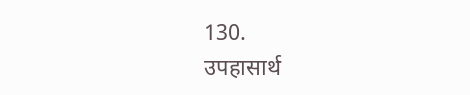130.
उपहासार्थ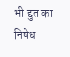भी द्दुत का निषेध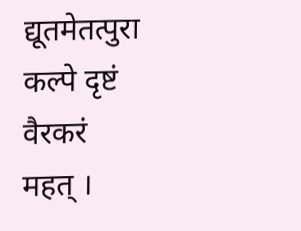द्यूतमेतत्पुरा
कल्पे दृष्टं वैरकरं महत् ।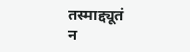तस्माद्द्यूतं
न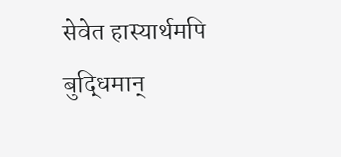सेवेत हास्यार्थमपि बुद्धिमान्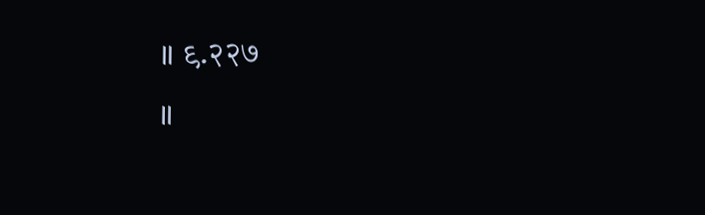॥ ९.२२७
॥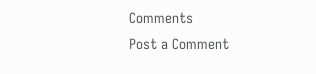Comments
Post a Comment